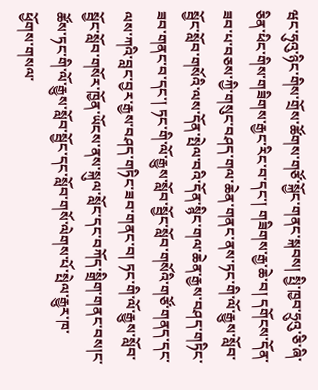ཝང་ཧུའུ་ཉིང་གིས་གྲོས་ཚོགས་གཙོ་སྐྱོང་གནང་སྐབས། སྤྱི་ཁྱབ་ཧྲུའུ་ཅི་ཞི་ཅིན་ཕིང་གིས་གཟིགས་རྒྱང་རིང་བ་དང་། གཟིགས་རྒྱ་ཆེ་བ། དགོངས་དོན་ཟབ་པ་བཅས་ཀྱི་གསུང་བཤད་གལ་ཆེན་གནང་ནས་ཏང་གི་ལོ་རྒྱུས་སློབ་སྦྱོང་སློབ་གསོའི་ལས་དོན་སྤེལ་བའི་དོན་སྙིང་གལ་ཆེན་རྒྱས་བཤད་གཏིང་ཟབ་གནང་བ་དང་། ཏང་གི་ལོ་རྒྱུས་སློབ་སྦྱོང་སློབ་གསོའི་གཙོ་གནད་དང་ལས་ཀའི་བླང་བྱར་རྒྱས་བཤད་གཏིང་ཟབ་གནང་བ། ཏང་གི་ལོ་རྒྱུས་སློབ་སྦྱོང་སློབ་གསོར་ཁྱོན་ཡོངས་ནས་སྐུལ་སློང་དང་བཀོད་སྒྲིག་གནང་བས།ང་ཚོས་ཏང་གི་ལོ་རྒྱུས་སློབ་སྦྱོང་དང་སློབ་གསོ་ལེགས་པོ་སྤེལ་རྒྱུར་ཁ་ཕྱོགས་གསལ་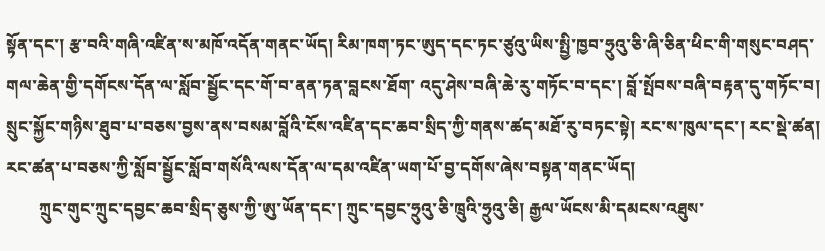སྟོན་དང་། རྩ་བའི་གཞི་འཛིན་ས་མཁོ་འདོན་གནང་ཡོད། རིམ་ཁག་ཏང་ཨུད་དང་ཏང་ཙུའུ་ཡིས་སྤྱི་ཁྱབ་ཧྲུའུ་ཅི་ཞི་ཅིན་ཕིང་གི་གསུང་བཤད་གལ་ཆེན་གྱི་དགོངས་དོན་ལ་སློབ་སྦྱོང་དང་གོ་བ་ནན་ཏན་བླངས་ཐོག་ འདུ་ཤེས་བཞི་ཆེ་རུ་གཏོང་བ་དང་། བློ་སྤོབས་བཞི་བརྟན་དུ་གཏོང་བ། སྲུང་སྐྱོང་གཉིས་ཐུབ་པ་བཅས་བྱས་ནས་བསམ་བློའི་ངོས་འཛིན་དང་ཆབ་སྲིད་ཀྱི་གནས་ཚད་མཐོ་རུ་བཏང་སྟེ། རང་ས་ཁུལ་དང་། རང་སྡེ་ཚན། རང་ཚན་པ་བཅས་ཀྱི་སློབ་སྦྱོང་སློབ་གསོའི་ལས་དོན་ལ་དམ་འཛིན་ཡག་པོ་བྱ་དགོས་ཞེས་བསྟན་གནང་ཡོད།
        ཀྲུང་གུང་ཀྲུང་དབྱང་ཆབ་སྲིད་ཅུས་ཀྱི་ཨུ་ཡོན་དང་། ཀྲུང་དབྱང་ཧྲུའུ་ཅི་ཁྲུའི་ཧྲུའུ་ཅི། རྒྱལ་ཡོངས་མི་དམངས་འཐུས་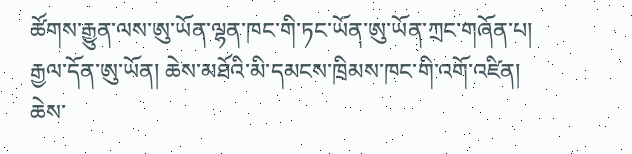ཚོགས་རྒྱུན་ལས་ཨུ་ཡོན་ལྷན་ཁང་གི་ཏང་ཡོན་ཨུ་ཡོན་ཀྲང་གཞོན་པ། རྒྱལ་དོན་ཨུ་ཡོན། ཆེས་མཐོའི་མི་དམངས་ཁྲིམས་ཁང་གི་འགོ་འཛིན། ཆེས་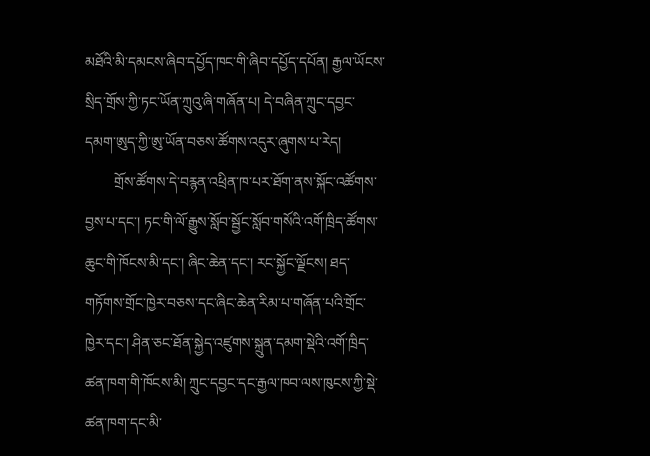མཐོའི་མི་དམངས་ཞིབ་དཔྱོད་ཁང་གི་ཞིབ་དཔྱོད་དཔོན། རྒྱལ་ཡོངས་སྲིད་གྲོས་ཀྱི་ཏང་ཡོན་ཀྲུའུ་ཞི་གཞོན་པ། དེ་བཞིན་ཀྲུང་དབྱང་དམག་ཨུད་ཀྱི་ཨུ་ཡོན་བཅས་ཚོགས་འདུར་ཞུགས་པ་རེད།
        གྲོས་ཚོགས་དེ་བརྙན་འཕྲིན་ཁ་པར་ཐོག་ནས་སྐོང་འཚོགས་བྱས་པ་དང་། ཏང་གི་ལོ་རྒྱུས་སློབ་སྦྱོང་སློབ་གསོའི་འགོ་ཁྲིད་ཚོགས་ཆུང་གི་ཁོངས་མི་དང་། ཞིང་ཆེན་དང་། རང་སྐྱོང་ལྗོངས། ཐད་གཏོགས་གྲོང་ཁྱེར་བཅས་དང་ཞིང་ཆེན་རིམ་པ་གཞོན་པའི་གྲོང་ཁྱེར་དང་། ཤིན་ཅང་ཐོན་སྐྱེད་འཛུགས་སྐྲུན་དམག་སྡེའི་འགོ་ཁྲིད་ཚན་ཁག་གི་ཁོངས་མི། ཀྲུང་དབྱང་དང་རྒྱལ་ཁབ་ལས་ཁུངས་ཀྱི་སྡེ་ཚན་ཁག་དང་མི་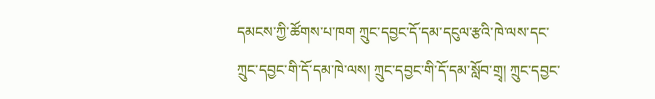དམངས་ཀྱི་ཚོགས་པ་ཁག ཀྲུང་དབྱང་དོ་དམ་དངུལ་རྩའི་ཁེ་ལས་དང་ཀྲུང་དབྱང་གི་དོ་དམ་ཁེ་ལས། ཀྲུང་དབྱང་གི་དོ་དམ་སློབ་གྲྭ། ཀྲུང་དབྱང་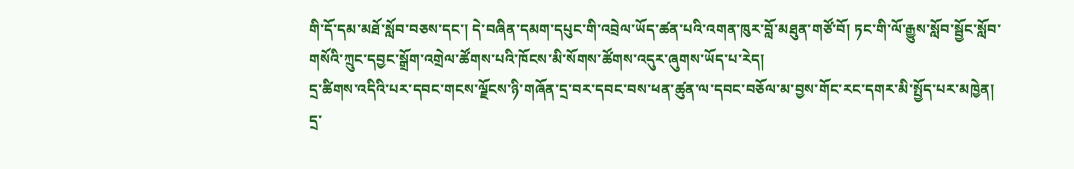གི་དོ་དམ་མཐོ་སློབ་བཅས་དང་། དེ་བཞིན་དམག་དཔུང་གི་འབྲེལ་ཡོད་ཚན་པའི་འགན་ཁུར་བློ་མཐུན་གཙོ་བོ། ཏང་གི་ལོ་རྒྱུས་སློབ་སྦྱོང་སློབ་གསོའི་ཀྲུང་དབྱང་སྒྲོག་འགྲེལ་ཚོགས་པའི་ཁོངས་མི་སོགས་ཚོགས་འདུར་ཞུགས་ཡོད་པ་རེད།
དྲ་ཚིགས་འདིའི་པར་དབང་གངས་ལྗོངས་ཉི་གཞོན་དྲ་བར་དབང་བས་ཕན་ཚུན་ལ་དབང་བཅོལ་མ་བྱས་གོང་རང་དགར་མི་སྤྱོད་པར་མཁྱེན།
དྲ་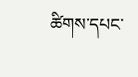ཚིགས་དཔང་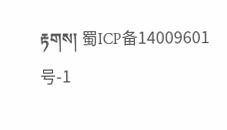རྟགས། 蜀ICP备14009601号-1